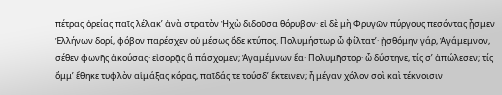πέτρας ὀρείας παῖς λέλακʼ ἀνὰ στρατὸν Ἠχὼ διδοῦσα θόρυβον· εἰ δὲ μὴ Φρυγῶν πύργους πεσόντας ᾖσμεν Ἑλλήνων δορί, φόβον παρέσχεν οὐ μέσως ὅδε κτύπος. Πολυμήστωρ ὦ φίλτατʼ· ᾐσθόμην γάρ, Ἀγάμεμνον, σέθεν φωνῆς ἀκούσας· εἰσορᾷς ἃ πάσχομεν; Ἀγαμέμνων ἔα· Πολυμῆστορ· ὦ δύστηνε, τίς σʼ ἀπώλεσεν; τίς ὄμμʼ ἔθηκε τυφλὸν αἱμάξας κόρας, παῖδάς τε τούσδʼ ἔκτεινεν; ἦ μέγαν χόλον σοὶ καὶ τέκνοισιν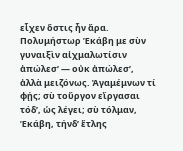εἶχεν ὅστις ἦν ἄρα. Πολυμήστωρ Ἑκάβη με σὺν γυναιξὶν αἰχμαλωτίσιν ἀπώλεσʼ — οὐκ ἀπώλεσʼ, ἀλλὰ μειζόνως. Ἀγαμέμνων τί φῄς; σὺ τοὔργον εἴργασαι τόδʼ, ὡς λέγει; σὺ τόλμαν, Ἑκάβη, τήνδʼ ἔτλης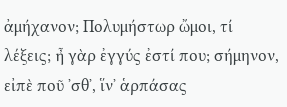ἀμήχανον; Πολυμήστωρ ὤμοι, τί λέξεις; ἦ γὰρ ἐγγύς ἐστί που; σήμηνον, εἰπὲ ποῦ ʼσθʼ, ἵνʼ ἁρπάσας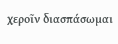χεροῖν διασπάσωμαι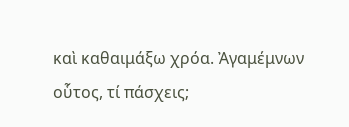καὶ καθαιμάξω χρόα. Ἀγαμέμνων οὗτος, τί πάσχεις;